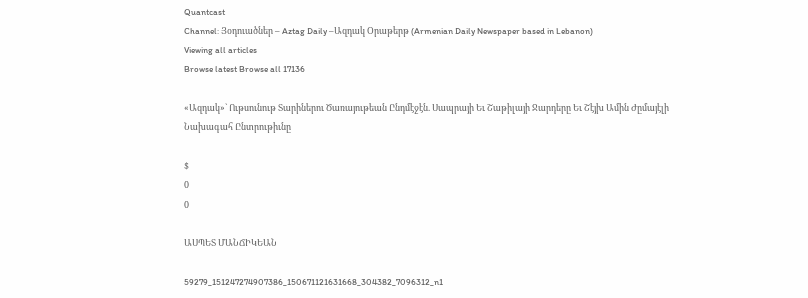Quantcast
Channel: Յօդուածներ – Aztag Daily –Ազդակ Օրաթերթ (Armenian Daily Newspaper based in Lebanon)
Viewing all articles
Browse latest Browse all 17136

«Ազդակ»` Ութսունութ Տարիներու Ծառայութեան Ընդմէջէն. Սապրայի Եւ Շաթիլայի Ջարդերը Եւ Շէյխ Ամին Ժըմայէլի Նախագահ Ընտրութիւնը

$
0
0

ԱՍՊԵՏ ՄԱՆՃԻԿԵԱՆ

59279_151247274907386_150671121631668_304382_7096312_n1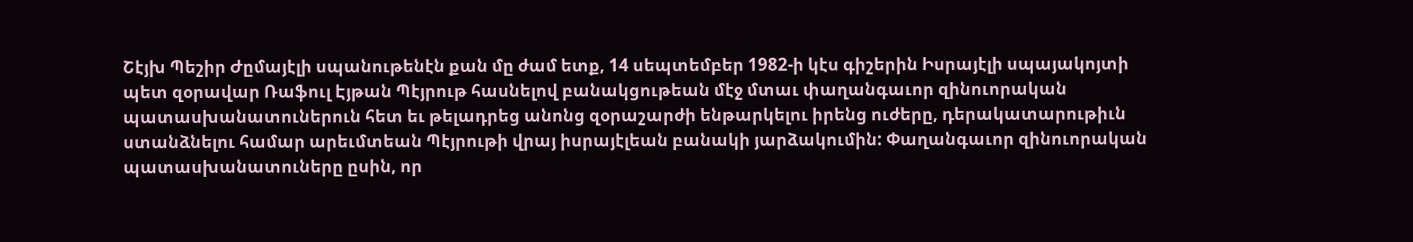Շէյխ Պեշիր Ժըմայէլի սպանութենէն քան մը ժամ ետք, 14 սեպտեմբեր 1982-ի կէս գիշերին Իսրայէլի սպայակոյտի պետ զօրավար Ռաֆուլ Էյթան Պէյրութ հասնելով բանակցութեան մէջ մտաւ փաղանգաւոր զինուորական պատասխանատուներուն հետ եւ թելադրեց անոնց զօրաշարժի ենթարկելու իրենց ուժերը, դերակատարութիւն ստանձնելու համար արեւմտեան Պէյրութի վրայ իսրայէլեան բանակի յարձակումին: Փաղանգաւոր զինուորական պատասխանատուները ըսին, որ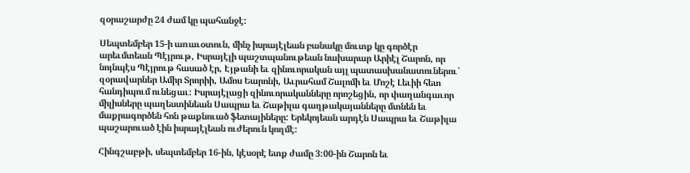զօրաշարժը 24 ժամ կը պահանջէ:

Սեպտեմբեր 15-ի առաւօտուն, մինչ իսրայէլեան բանակը մուտք կը գործէր արեւմտեան Պէյրութ, Իսրայէլի պաշտպանութեան նախարար Արիէլ Շարոն, որ նոյնպէս Պէյրութ հասած էր, Էյթանի եւ զինուորական այլ պատասխանատուներու` զօրավարներ Ամիր Տրորիի, Ամոս Եարոնի, Աւրահամ Շալոմի եւ Մոշէ Լեւիի հետ հանդիպում ունեցաւ: Իսրայէլացի զինուորականները որոշեցին, որ փաղանգաւոր միլիսները պաղեստինեան Սապրա եւ Շաթիլա գաղթակայանները մտնեն եւ մաքրագործեն հոն թաքնուած ֆետայիները: Երեկոյեան արդէն Սապրա եւ Շաթիլա պաշարուած էին իսրայէլեան ուժերուն կողմէ:

Հինգշաբթի, սեպտեմբեր 16-ին, կէսօրէ ետք ժամը 3:00-ին Շարոն եւ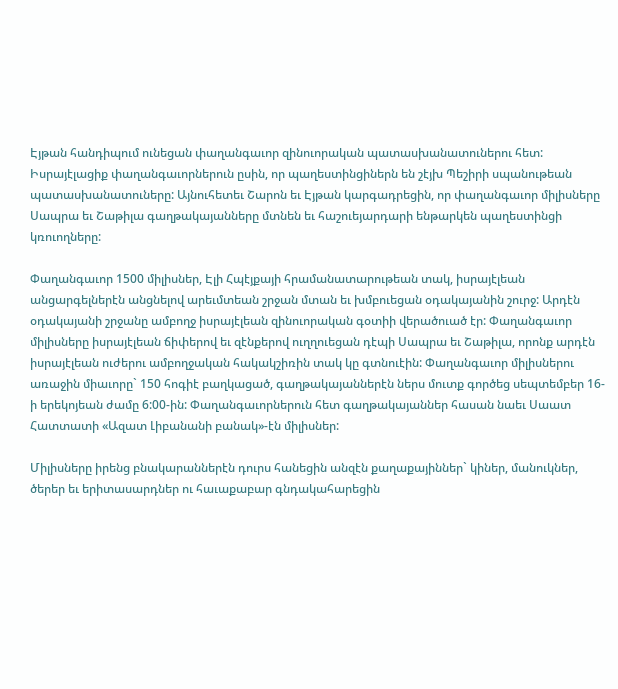Էյթան հանդիպում ունեցան փաղանգաւոր զինուորական պատասխանատուներու հետ: Իսրայէլացիք փաղանգաւորներուն ըսին, որ պաղեստինցիներն են շէյխ Պեշիրի սպանութեան պատասխանատուները: Այնուհետեւ Շարոն եւ Էյթան կարգադրեցին, որ փաղանգաւոր միլիսները Սապրա եւ Շաթիլա գաղթակայանները մտնեն եւ հաշուեյարդարի ենթարկեն պաղեստինցի կռուողները:

Փաղանգաւոր 1500 միլիսներ, Էլի Հպէյքայի հրամանատարութեան տակ, իսրայէլեան անցարգելներէն անցնելով արեւմտեան շրջան մտան եւ խմբուեցան օդակայանին շուրջ: Արդէն օդակայանի շրջանը ամբողջ իսրայէլեան զինուորական գօտիի վերածուած էր: Փաղանգաւոր միլիսները իսրայէլեան ճիփերով եւ զէնքերով ուղղուեցան դէպի Սապրա եւ Շաթիլա, որոնք արդէն իսրայէլեան ուժերու ամբողջական հակակշիռին տակ կը գտնուէին: Փաղանգաւոր միլիսներու առաջին միաւորը` 150 հոգիէ բաղկացած, գաղթակայաններէն ներս մուտք գործեց սեպտեմբեր 16-ի երեկոյեան ժամը 6:00-ին: Փաղանգաւորներուն հետ գաղթակայաններ հասան նաեւ Սաատ Հատտատի «Ազատ Լիբանանի բանակ»-էն միլիսներ:

Միլիսները իրենց բնակարաններէն դուրս հանեցին անզէն քաղաքայիններ` կիներ, մանուկներ, ծերեր եւ երիտասարդներ ու հաւաքաբար գնդակահարեցին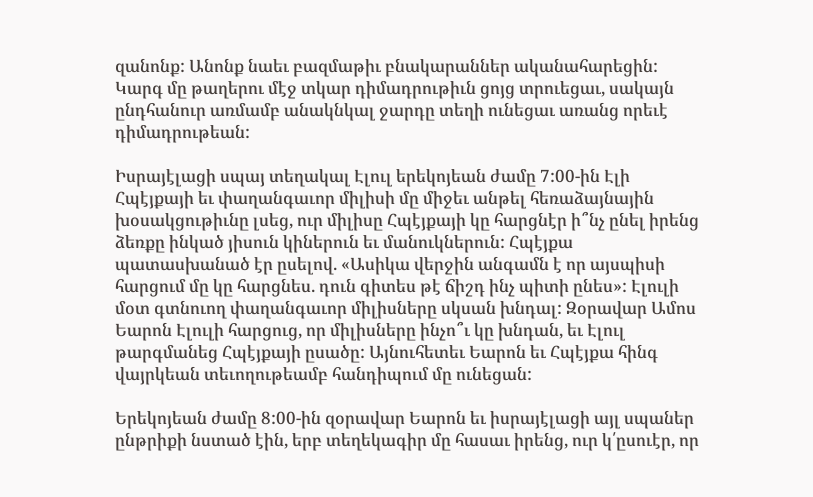զանոնք: Անոնք նաեւ բազմաթիւ բնակարաններ ականահարեցին: Կարգ մը թաղերու մէջ տկար դիմադրութիւն ցոյց տրուեցաւ, սակայն ընդհանուր առմամբ անակնկալ ջարդը տեղի ունեցաւ առանց որեւէ դիմադրութեան:

Իսրայէլացի սպայ տեղակալ Էլուլ երեկոյեան ժամը 7:00-ին Էլի Հպէյքայի եւ փաղանգաւոր միլիսի մը միջեւ անթել հեռաձայնային խօսակցութիւնը լսեց, ուր միլիսը Հպէյքայի կը հարցնէր ի՞նչ ընել իրենց ձեռքը ինկած յիսուն կիներուն եւ մանուկներուն: Հպէյքա պատասխանած էր ըսելով. «Ասիկա վերջին անգամն է որ այսպիսի հարցում մը կը հարցնես. դուն գիտես թէ ճիշդ ինչ պիտի ընես»: Էլուլի մօտ գտնուող փաղանգաւոր միլիսները սկսան խնդալ: Զօրավար Ամոս Եարոն Էլուլի հարցուց, որ միլիսները ինչո՞ւ կը խնդան, եւ Էլուլ թարգմանեց Հպէյքայի ըսածը: Այնուհետեւ Եարոն եւ Հպէյքա հինգ վայրկեան տեւողութեամբ հանդիպում մը ունեցան:

Երեկոյեան ժամը 8:00-ին զօրավար Եարոն եւ իսրայէլացի այլ սպաներ ընթրիքի նստած էին, երբ տեղեկագիր մը հասաւ իրենց, ուր կ՛ըսուէր, որ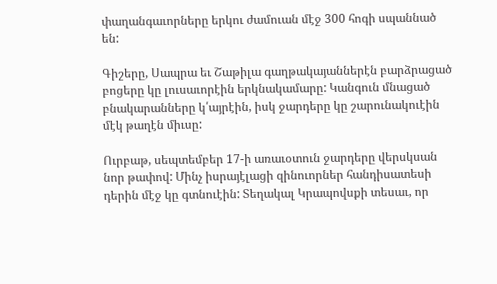փաղանգաւորները երկու ժամուան մէջ 300 հոգի սպաննած են:

Գիշերը, Սապրա եւ Շաթիլա գաղթակայաններէն բարձրացած բոցերը կը լուսաւորէին երկնակամարը: Կանգուն մնացած բնակարանները կ՛այրէին, իսկ ջարդերը կը շարունակուէին մէկ թաղէն միւսը:

Ուրբաթ, սեպտեմբեր 17-ի առաւօտուն ջարդերը վերսկսան նոր թափով: Մինչ իսրայէլացի զինուորներ հանդիսատեսի դերին մէջ կը գտնուէին: Տեղակալ Կրապովսքի տեսաւ, որ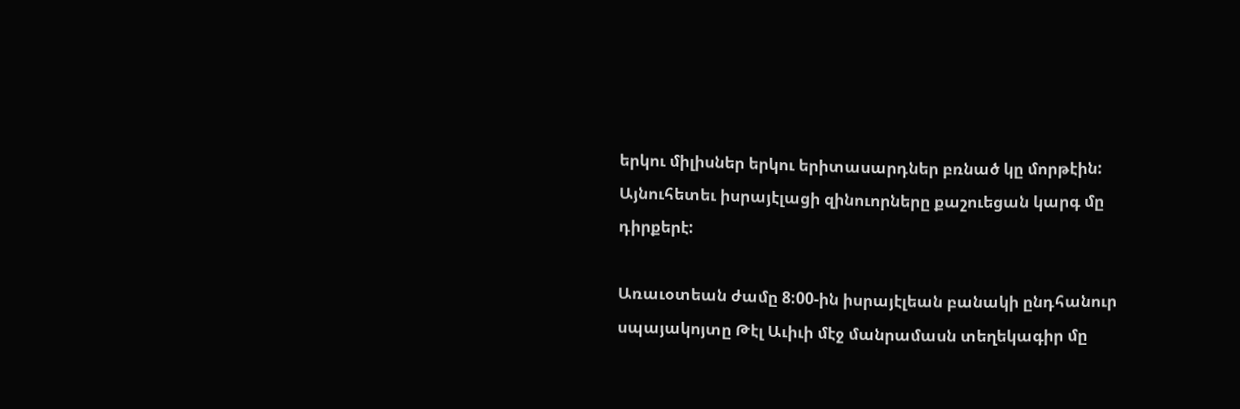երկու միլիսներ երկու երիտասարդներ բռնած կը մորթէին: Այնուհետեւ իսրայէլացի զինուորները քաշուեցան կարգ մը դիրքերէ:

Առաւօտեան ժամը 8:00-ին իսրայէլեան բանակի ընդհանուր սպայակոյտը Թէլ Աւիւի մէջ մանրամասն տեղեկագիր մը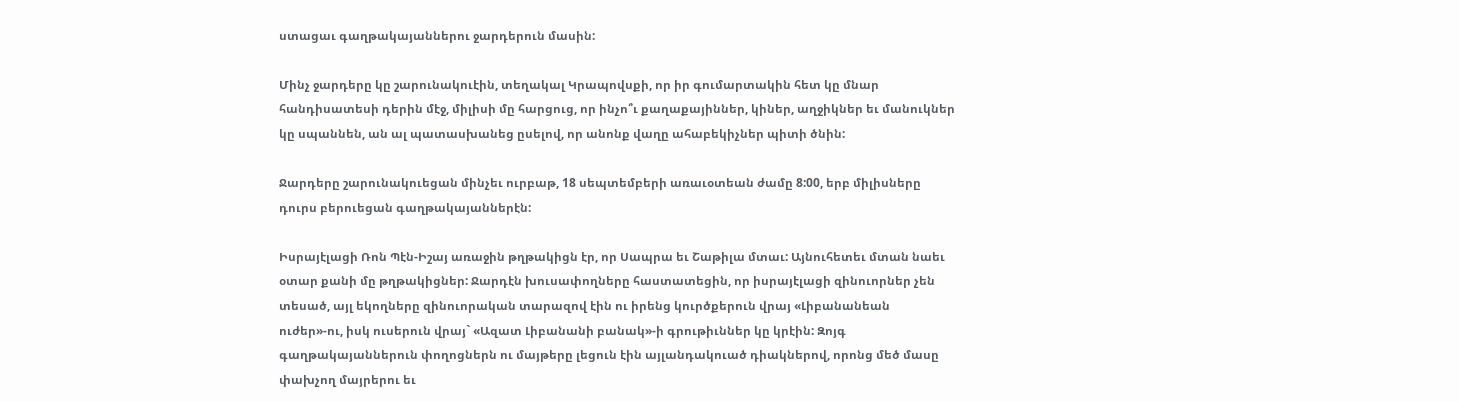ստացաւ գաղթակայաններու ջարդերուն մասին:

Մինչ ջարդերը կը շարունակուէին, տեղակալ Կրապովսքի, որ իր գումարտակին հետ կը մնար հանդիսատեսի դերին մէջ, միլիսի մը հարցուց, որ ինչո՞ւ քաղաքայիններ, կիներ, աղջիկներ եւ մանուկներ կը սպաննեն, ան ալ պատասխանեց ըսելով, որ անոնք վաղը ահաբեկիչներ պիտի ծնին:

Ջարդերը շարունակուեցան մինչեւ ուրբաթ, 18 սեպտեմբերի առաւօտեան ժամը 8:00, երբ միլիսները դուրս բերուեցան գաղթակայաններէն:

Իսրայէլացի Ռոն Պէն-Իշայ առաջին թղթակիցն էր, որ Սապրա եւ Շաթիլա մտաւ: Այնուհետեւ մտան նաեւ օտար քանի մը թղթակիցներ: Ջարդէն խուսափողները հաստատեցին, որ իսրայէլացի զինուորներ չեն տեսած, այլ եկողները զինուորական տարազով էին ու իրենց կուրծքերուն վրայ «Լիբանանեան ուժեր»-ու, իսկ ուսերուն վրայ` «Ազատ Լիբանանի բանակ»-ի գրութիւններ կը կրէին: Զոյգ գաղթակայաններուն փողոցներն ու մայթերը լեցուն էին այլանդակուած դիակներով, որոնց մեծ մասը փախչող մայրերու եւ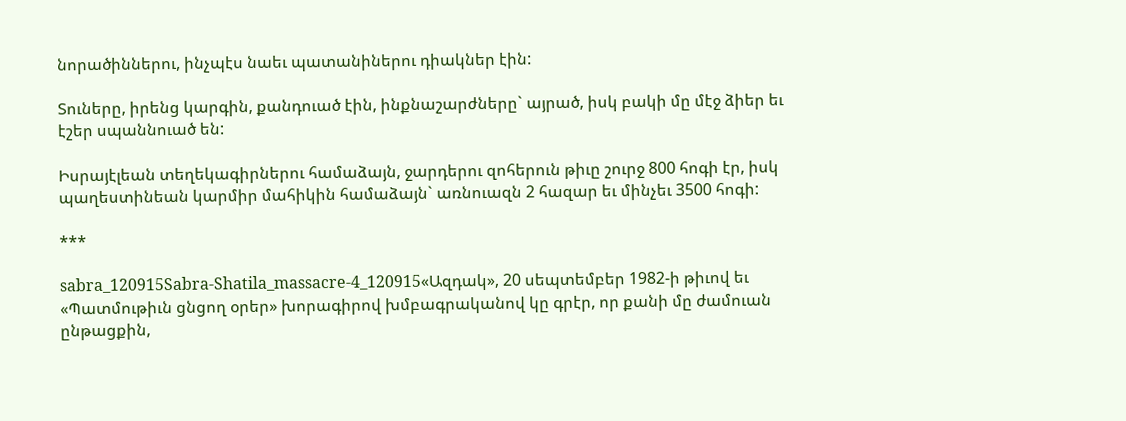նորածիններու, ինչպէս նաեւ պատանիներու դիակներ էին:

Տուները, իրենց կարգին, քանդուած էին, ինքնաշարժները` այրած, իսկ բակի մը մէջ ձիեր եւ էշեր սպաննուած են:

Իսրայէլեան տեղեկագիրներու համաձայն, ջարդերու զոհերուն թիւը շուրջ 800 հոգի էր, իսկ պաղեստինեան կարմիր մահիկին համաձայն` առնուազն 2 հազար եւ մինչեւ 3500 հոգի:

***

sabra_120915Sabra-Shatila_massacre-4_120915«Ազդակ», 20 սեպտեմբեր 1982-ի թիւով եւ «Պատմութիւն ցնցող օրեր» խորագիրով խմբագրականով կը գրէր, որ քանի մը ժամուան ընթացքին,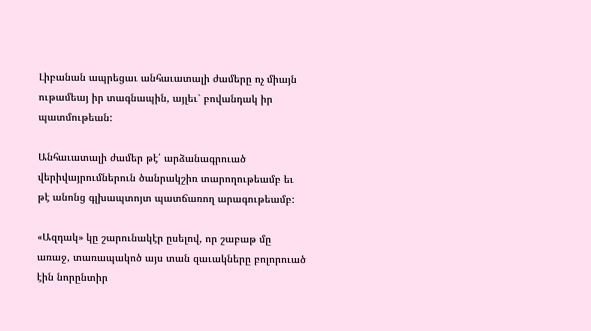Լիբանան ապրեցաւ անհաւատալի ժամերը ոչ միայն ութամեայ իր տագնապին, այլեւ` բովանդակ իր պատմութեան:

Անհաւատալի ժամեր թէ՛ արձանագրուած վերիվայրումներուն ծանրակշիռ տարողութեամբ եւ թէ անոնց գլխապտոյտ պատճառող արագութեամբ:

«Ազդակ» կը շարունակէր ըսելով, որ շաբաթ մը առաջ, տառապակոծ այս տան զաւակները բոլորուած էին նորընտիր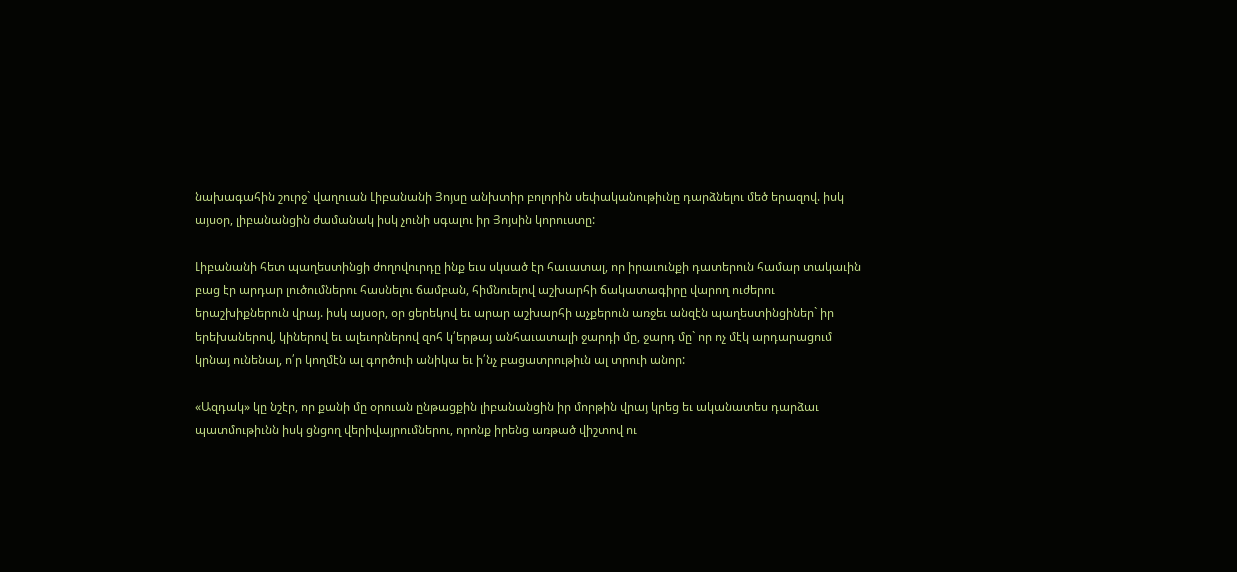նախագահին շուրջ` վաղուան Լիբանանի Յոյսը անխտիր բոլորին սեփականութիւնը դարձնելու մեծ երազով. իսկ այսօր, լիբանանցին ժամանակ իսկ չունի սգալու իր Յոյսին կորուստը:

Լիբանանի հետ պաղեստինցի ժողովուրդը ինք եւս սկսած էր հաւատալ, որ իրաւունքի դատերուն համար տակաւին բաց էր արդար լուծումներու հասնելու ճամբան, հիմնուելով աշխարհի ճակատագիրը վարող ուժերու երաշխիքներուն վրայ. իսկ այսօր, օր ցերեկով եւ արար աշխարհի աչքերուն առջեւ անզէն պաղեստինցիներ` իր երեխաներով, կիներով եւ ալեւորներով զոհ կ՛երթայ անհաւատալի ջարդի մը, ջարդ մը` որ ոչ մէկ արդարացում կրնայ ունենալ, ո՛ր կողմէն ալ գործուի անիկա եւ ի՛նչ բացատրութիւն ալ տրուի անոր:

«Ազդակ» կը նշէր, որ քանի մը օրուան ընթացքին լիբանանցին իր մորթին վրայ կրեց եւ ականատես դարձաւ պատմութիւնն իսկ ցնցող վերիվայրումներու, որոնք իրենց առթած վիշտով ու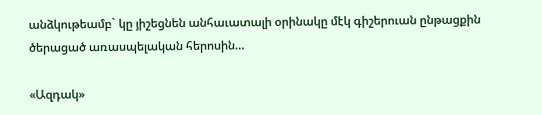անձկութեամբ` կը յիշեցնեն անհաւատալի օրինակը մէկ գիշերուան ընթացքին ծերացած առասպելական հերոսին…

«Ազդակ»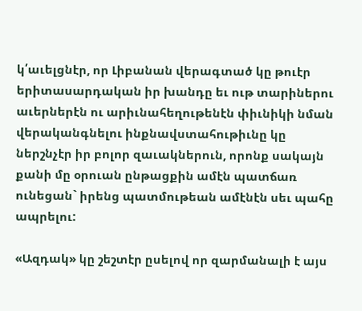կ՛աւելցնէր, որ Լիբանան վերագտած կը թուէր երիտասարդական իր խանդը եւ ութ տարիներու աւերներէն ու արիւնահեղութենէն փիւնիկի նման վերականգնելու ինքնավստահութիւնը կը ներշնչէր իր բոլոր զաւակներուն, որոնք սակայն քանի մը օրուան ընթացքին ամէն պատճառ ունեցան` իրենց պատմութեան ամէնէն սեւ պահը ապրելու:

«Ազդակ» կը շեշտէր ըսելով որ զարմանալի է այս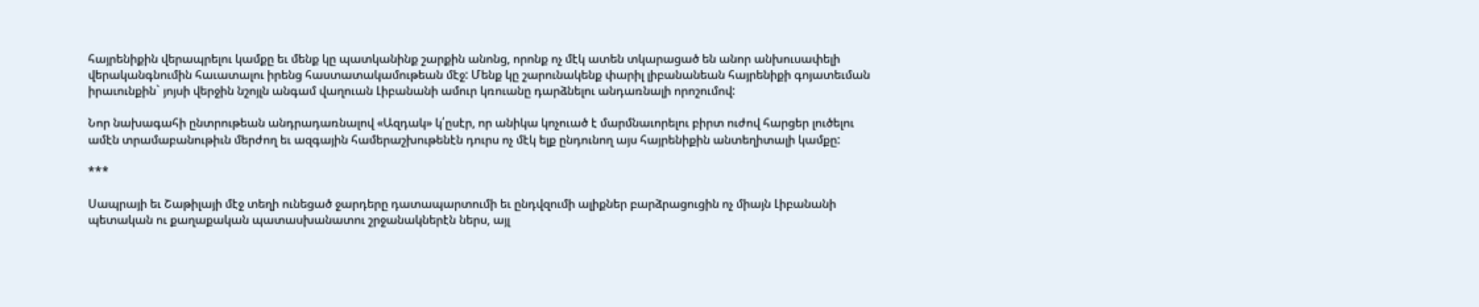հայրենիքին վերապրելու կամքը եւ մենք կը պատկանինք շարքին անոնց, որոնք ոչ մէկ ատեն տկարացած են անոր անխուսափելի վերականգնումին հաւատալու իրենց հաստատակամութեան մէջ: Մենք կը շարունակենք փարիլ լիբանանեան հայրենիքի գոյատեւման իրաւունքին` յոյսի վերջին նշոյլն անգամ վաղուան Լիբանանի ամուր կռուանը դարձնելու անդառնալի որոշումով:

Նոր նախագահի ընտրութեան անդրադառնալով «Ազդակ» կ՛ըսէր, որ անիկա կոչուած է մարմնաւորելու բիրտ ուժով հարցեր լուծելու ամէն տրամաբանութիւն մերժող եւ ազգային համերաշխութենէն դուրս ոչ մէկ ելք ընդունող այս հայրենիքին անտեղիտալի կամքը:

***

Սապրայի եւ Շաթիլայի մէջ տեղի ունեցած ջարդերը դատապարտումի եւ ընդվզումի ալիքներ բարձրացուցին ոչ միայն Լիբանանի պետական ու քաղաքական պատասխանատու շրջանակներէն ներս, այլ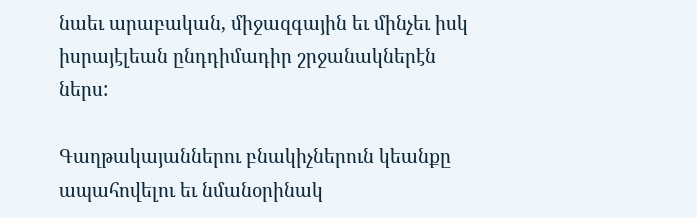նաեւ արաբական, միջազգային եւ մինչեւ իսկ իսրայէլեան ընդդիմադիր շրջանակներէն ներս:

Գաղթակայաններու բնակիչներուն կեանքը ապահովելու եւ նմանօրինակ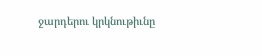ջարդերու կրկնութիւնը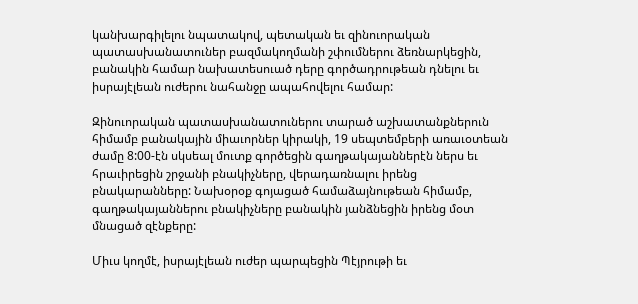կանխարգիլելու նպատակով, պետական եւ զինուորական պատասխանատուներ բազմակողմանի շփումներու ձեռնարկեցին, բանակին համար նախատեսուած դերը գործադրութեան դնելու եւ իսրայէլեան ուժերու նահանջը ապահովելու համար:

Զինուորական պատասխանատուներու տարած աշխատանքներուն հիմամբ բանակային միաւորներ կիրակի, 19 սեպտեմբերի առաւօտեան ժամը 8:00-էն սկսեալ մուտք գործեցին գաղթակայաններէն ներս եւ հրաւիրեցին շրջանի բնակիչները, վերադառնալու իրենց բնակարանները: Նախօրօք գոյացած համաձայնութեան հիմամբ, գաղթակայաններու բնակիչները բանակին յանձնեցին իրենց մօտ մնացած զէնքերը:

Միւս կողմէ, իսրայէլեան ուժեր պարպեցին Պէյրութի եւ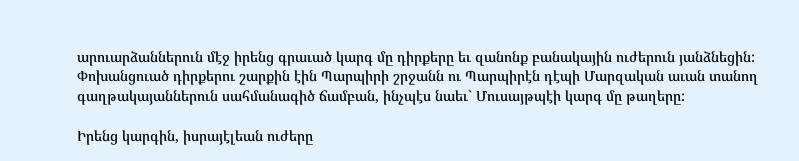արուարձաններուն մէջ իրենց գրաւած կարգ մը դիրքերը եւ զանոնք բանակային ուժերուն յանձնեցին: Փոխանցուած դիրքերու շարքին էին Պարպիրի շրջանն ու Պարպիրէն դէպի Մարզական աւան տանող գաղթակայաններուն սահմանագիծ ճամբան, ինչպէս նաեւ` Մուսայթպէի կարգ մը թաղերը:

Իրենց կարգին, իսրայէլեան ուժերը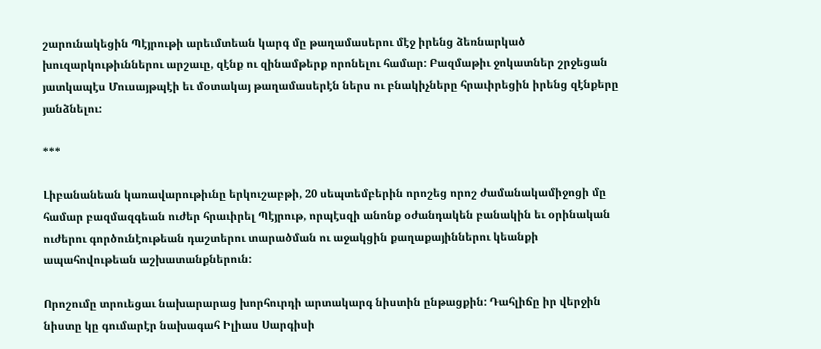շարունակեցին Պէյրութի արեւմտեան կարգ մը թաղամասերու մէջ իրենց ձեռնարկած խուզարկութիւններու արշաւը, զէնք ու զինամթերք որոնելու համար: Բազմաթիւ ջոկատներ շրջեցան յատկապէս Մուսայթպէի եւ մօտակայ թաղամասերէն ներս ու բնակիչները հրաւիրեցին իրենց զէնքերը յանձնելու:

***

Լիբանանեան կառավարութիւնը երկուշաբթի, 20 սեպտեմբերին որոշեց որոշ ժամանակամիջոցի մը համար բազմազգեան ուժեր հրաւիրել Պէյրութ, որպէսզի անոնք օժանդակեն բանակին եւ օրինական ուժերու գործունէութեան դաշտերու տարածման ու աջակցին քաղաքայիններու կեանքի ապահովութեան աշխատանքներուն:

Որոշումը տրուեցաւ նախարարաց խորհուրդի արտակարգ նիստին ընթացքին: Դահլիճը իր վերջին նիստը կը գումարէր նախագահ Իլիաս Սարգիսի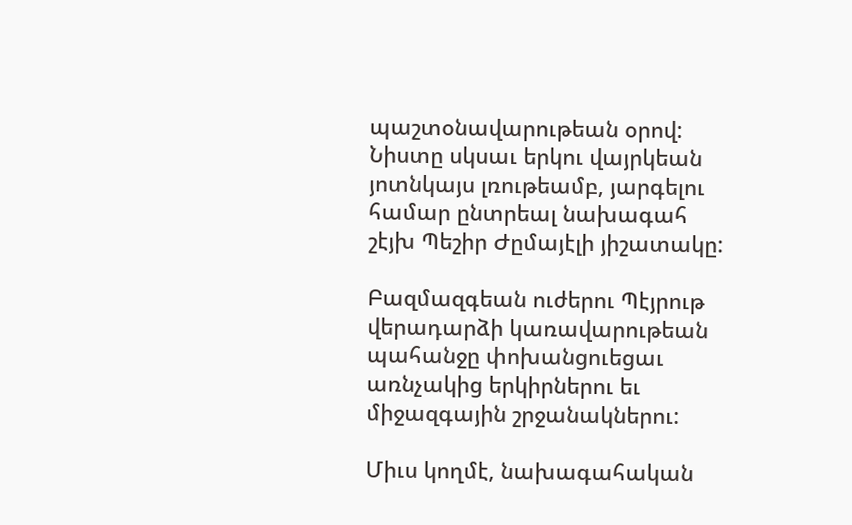պաշտօնավարութեան օրով: Նիստը սկսաւ երկու վայրկեան յոտնկայս լռութեամբ, յարգելու համար ընտրեալ նախագահ շէյխ Պեշիր Ժըմայէլի յիշատակը:

Բազմազգեան ուժերու Պէյրութ վերադարձի կառավարութեան պահանջը փոխանցուեցաւ առնչակից երկիրներու եւ միջազգային շրջանակներու:

Միւս կողմէ, նախագահական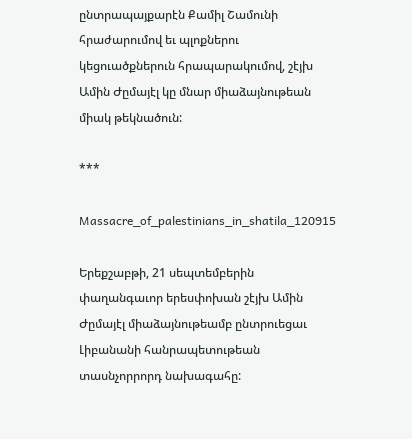ընտրապայքարէն Քամիլ Շամունի հրաժարումով եւ պլոքներու կեցուածքներուն հրապարակումով, շէյխ Ամին Ժըմայէլ կը մնար միաձայնութեան միակ թեկնածուն:

***

Massacre_of_palestinians_in_shatila_120915

Երեքշաբթի, 21 սեպտեմբերին փաղանգաւոր երեսփոխան շէյխ Ամին Ժըմայէլ միաձայնութեամբ ընտրուեցաւ Լիբանանի հանրապետութեան տասնչորրորդ նախագահը: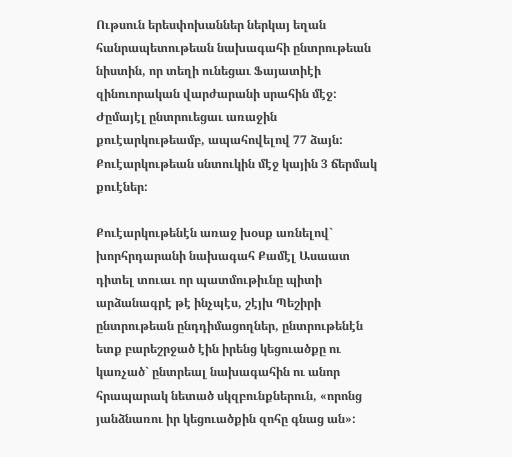Ութսուն երեսփոխաններ ներկայ եղան հանրապետութեան նախագահի ընտրութեան նիստին, որ տեղի ունեցաւ Ֆայատիէի զինուորական վարժարանի սրահին մէջ: Ժըմայէլ ընտրուեցաւ առաջին քուէարկութեամբ, ապահովելով 77 ձայն: Քուէարկութեան սնտուկին մէջ կային 3 ճերմակ քուէներ:

Քուէարկութենէն առաջ խօսք առնելով` խորհրդարանի նախագահ Քամէլ Ասաատ դիտել տուաւ որ պատմութիւնը պիտի արձանագրէ թէ ինչպէս, շէյխ Պեշիրի ընտրութեան ընդդիմացողներ, ընտրութենէն ետք բարեշրջած էին իրենց կեցուածքը ու կառչած` ընտրեալ նախագահին ու անոր հրապարակ նետած սկզբունքներուն, «որոնց յանձնառու իր կեցուածքին զոհը գնաց ան»: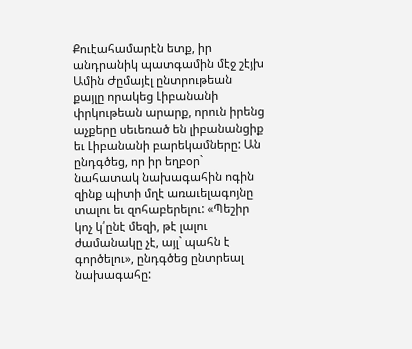Քուէահամարէն ետք, իր անդրանիկ պատգամին մէջ շէյխ Ամին Ժըմայէլ ընտրութեան քայլը որակեց Լիբանանի փրկութեան արարք, որուն իրենց աչքերը սեւեռած են լիբանանցիք եւ Լիբանանի բարեկամները: Ան ընդգծեց, որ իր եղբօր` նահատակ նախագահին ոգին զինք պիտի մղէ առաւելագոյնը տալու եւ զոհաբերելու: «Պեշիր կոչ կ՛ընէ մեզի, թէ լալու ժամանակը չէ, այլ` պահն է գործելու», ընդգծեց ընտրեալ նախագահը: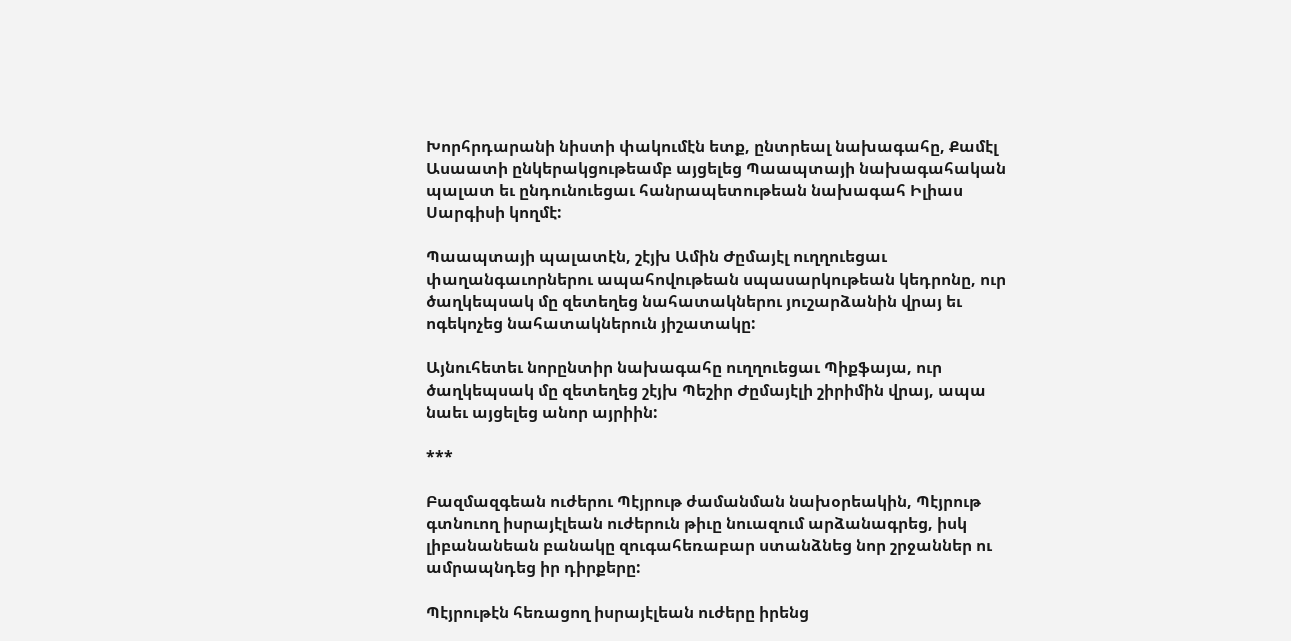Խորհրդարանի նիստի փակումէն ետք, ընտրեալ նախագահը, Քամէլ Ասաատի ընկերակցութեամբ այցելեց Պաապտայի նախագահական պալատ եւ ընդունուեցաւ հանրապետութեան նախագահ Իլիաս Սարգիսի կողմէ:

Պաապտայի պալատէն, շէյխ Ամին Ժըմայէլ ուղղուեցաւ փաղանգաւորներու ապահովութեան սպասարկութեան կեդրոնը, ուր ծաղկեպսակ մը զետեղեց նահատակներու յուշարձանին վրայ եւ ոգեկոչեց նահատակներուն յիշատակը:

Այնուհետեւ նորընտիր նախագահը ուղղուեցաւ Պիքֆայա, ուր ծաղկեպսակ մը զետեղեց շէյխ Պեշիր Ժըմայէլի շիրիմին վրայ, ապա նաեւ այցելեց անոր այրիին:

***

Բազմազգեան ուժերու Պէյրութ ժամանման նախօրեակին, Պէյրութ գտնուող իսրայէլեան ուժերուն թիւը նուազում արձանագրեց, իսկ լիբանանեան բանակը զուգահեռաբար ստանձնեց նոր շրջաններ ու ամրապնդեց իր դիրքերը:

Պէյրութէն հեռացող իսրայէլեան ուժերը իրենց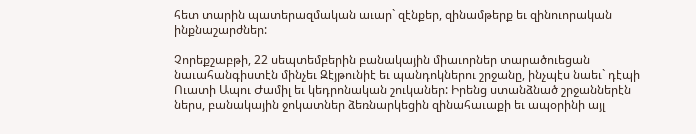հետ տարին պատերազմական աւար` զէնքեր, զինամթերք եւ զինուորական ինքնաշարժներ:

Չորեքշաբթի, 22 սեպտեմբերին բանակային միաւորներ տարածուեցան նաւահանգիստէն մինչեւ Զէյթունիէ եւ պանդոկներու շրջանը, ինչպէս նաեւ` դէպի Ուատի Ապու Ժամիլ եւ կեդրոնական շուկաներ: Իրենց ստանձնած շրջաններէն ներս, բանակային ջոկատներ ձեռնարկեցին զինահաւաքի եւ ապօրինի այլ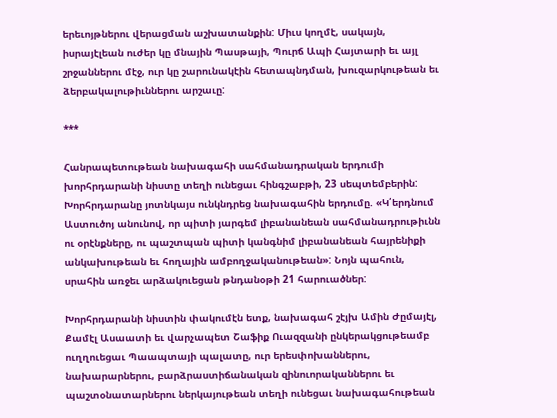երեւոյթներու վերացման աշխատանքին: Միւս կողմէ, սակայն, իսրայէլեան ուժեր կը մնային Պասթայի, Պուրճ Ապի Հայտարի եւ այլ շրջաններու մէջ, ուր կը շարունակէին հետապնդման, խուզարկութեան եւ ձերբակալութիւններու արշաւը:

***

Հանրապետութեան նախագահի սահմանադրական երդումի խորհրդարանի նիստը տեղի ունեցաւ հինգշաբթի, 23 սեպտեմբերին: Խորհրդարանը յոտնկայս ունկնդրեց նախագահին երդումը. «Կ՛երդնում Աստուծոյ անունով, որ պիտի յարգեմ լիբանանեան սահմանադրութիւնն ու օրէնքները, ու պաշտպան պիտի կանգնիմ լիբանանեան հայրենիքի անկախութեան եւ հողային ամբողջականութեան»: Նոյն պահուն, սրահին առջեւ արձակուեցան թնդանօթի 21 հարուածներ:

Խորհրդարանի նիստին փակումէն ետք, նախագահ շէյխ Ամին Ժըմայէլ, Քամէլ Ասաատի եւ վարչապետ Շաֆիք Ուազզանի ընկերակցութեամբ ուղղուեցաւ Պաապտայի պալատը, ուր երեսփոխաններու, նախարարներու, բարձրաստիճանական զինուորականներու եւ պաշտօնատարներու ներկայութեան տեղի ունեցաւ նախագահութեան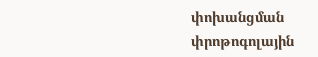փոխանցման փրոթոգոլային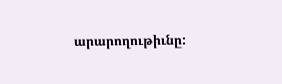արարողութիւնը: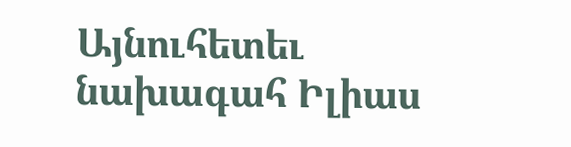Այնուհետեւ նախագահ Իլիաս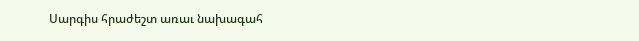Սարգիս հրաժեշտ առաւ նախագահ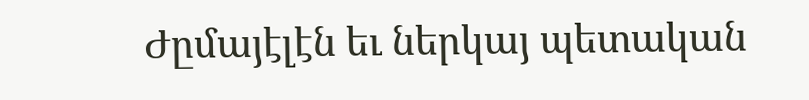Ժըմայէլէն եւ ներկայ պետական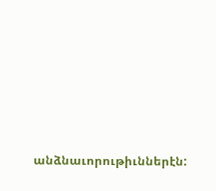անձնաւորութիւններէն: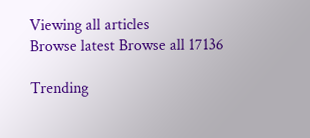Viewing all articles
Browse latest Browse all 17136

Trending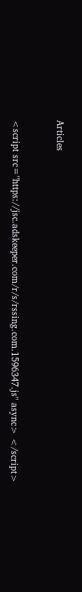Articles



<script src="https://jsc.adskeeper.com/r/s/rssing.com.1596347.js" async> </script>